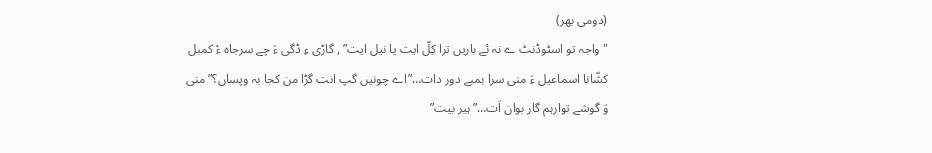(دومی بھر)
"واجہ تو اسٹوڈنٹ ے نہ ئے باریں ترا کِلّ ایت یا نیل ایت” , گاڑی ءِ ڈگی ءَ چے سرجاہ ءْ کمبل کشّانا اسماعیل ءَ منی سرا بمبے دور دات…”اے چونیں گپ انت گڑا من کجا بہ وپساں؟” منی وَ گوشے توارہم گار بوان اَت…”ہیر بیت”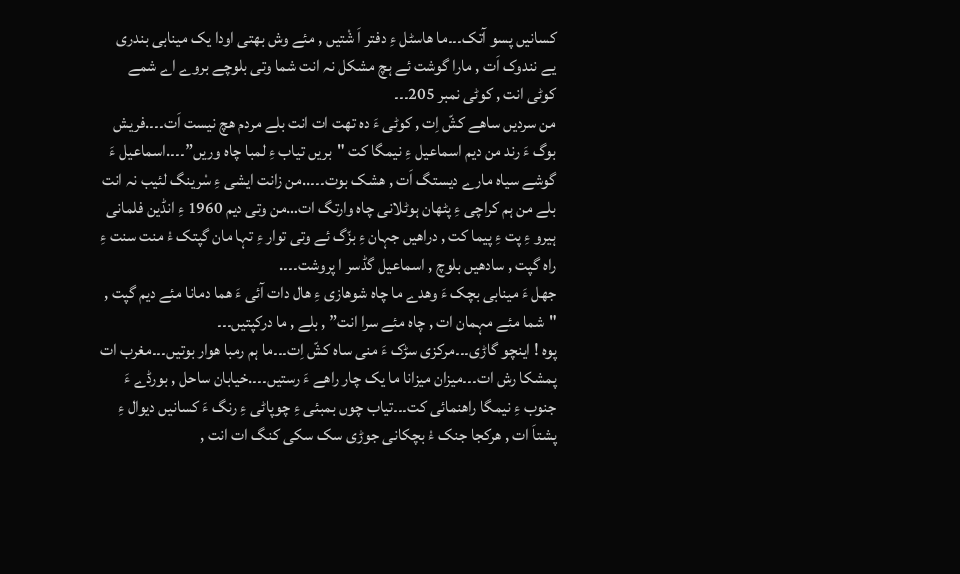کسانیں پسو آتک۔۔۔ما ھاسٹل ءِ دفتر اَ شْتیں , مئے وش بھتی اودا یک مینابی بندری یے نندوک اَت , مارا گوشت ئے ہچ مشکل نہ انت شما وتی بلوچے بروے اے شمے کوٹی انت , کوٹی نمبر 205۔۔۔
من سردیں ساھے کشّ اِت , کوٹی ءَ دہ تھت ات انت بلے مردم ھچ نیست اَت۔۔۔.فریش بوگ ءَ رند من دیم اسماعیل ءِ نیمگا کت "بریں تیاب ءِ لمبا چاہ وریں”۔۔۔.اسماعیل ءَ گوشے سیاہ مارے دیستگ اَت , ھشک بوت۔۔۔..من زانت ایشی ءِ سْرینگ لئیب نہ انت بلے من ہم کراچی ءِ پٹھان ہوٹلانی چاہ وارتگ ات…من وتی دیم 1960 ءِ انڈین فلمانی ہیرو ءِ پت ءِ پیما کت , دراھیں جہان ءِ بزّگ ئے وتی توار ءِ تہا مان گپتک ءْ منت سنت ءِ راہ گپت , سادھیں بلوچ , اسماعیل گڈسر ا پروشت۔۔۔.
جھل ءَ مینابی بچک ءَ وھدے ما چاہ شوھازی ءِ ھال دات آئی ءَ ھما دمانا مئے دیم گپت , "شما مئے مہمان ات , چاہ مئے سرا انت” , بلے , ما درکپتیں۔۔۔
پوہ ! اینچو گاڑی۔۔۔مرکزی سڑک ءَ منی ساہ کشّ اِت۔۔۔ما ہم رمبا ھوار بوتیں۔۔۔مغرب ات پمشکا رش ات۔۔۔میزان میزانا ما یک چار راھے ءَ رستیں۔۔۔.خیابان ساحل , بورڈے ءَ جنوب ءِ نیمگا راھنمائی کت۔۔۔تیاب چوں بمبئی ءِ چوپاٹی ءِ رنگ ءَ کسانیں دیوال ءِ پشتاَ ات , ھرکجا جنک ءْ بچکانی جوڑی سک سکی کنگ ات انت ,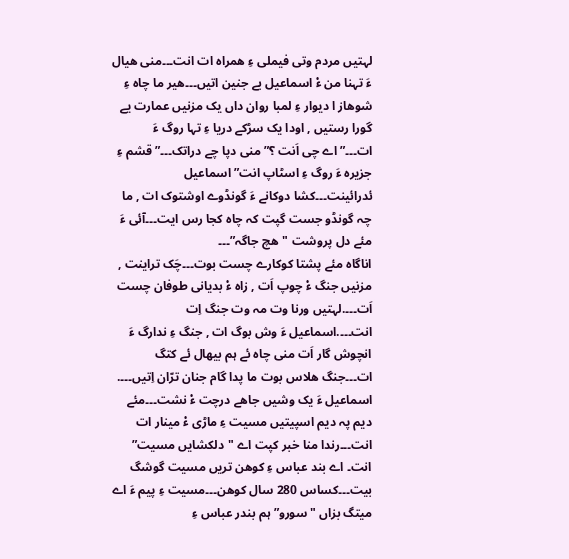لہتیں مردم وتی فیملی ءِ ھمراہ ات انت۔۔۔منی ھیال ءَ تہنا من ءْ اسماعیل بے جنین اتیں۔۔۔ھیر ما چاہ ءِ شوھاز ا دیوار ءِ لمبا روان داں یک مزنیں عمارت یے گورا رستیں , اودا یک سڑکے دریا ءِ تہا روگ ءَ ات۔۔۔”اے چی اَنت ؟” منی دپا چے دراتک۔۔۔”قشم ءِ جزیرہ ءَ روگ ءِ اسٹاپ انت” اسماعیل ئدرائینت۔۔۔کشا دوکانے ءَ گونڈوے اوشتوک ات , ما چہ گونڈو جست گپت کہ چاہ کجا رس ایت۔۔۔آئی ءَ مئے دل پروشت "ھچ جاگہ”۔۔۔
اناگاہ مئے پشتا کوکارے چست بوت۔۔۔چَک تراینت , مزنیں جنگ ءْ چوپ اَت , زاہ ءْ بدیانی طوفان چست اَت۔۔۔.لہتیں ورنا وت مہ وت جنگ اِت انت۔۔۔.اسماعیل ءَ وش بوگ ات , جنگ ءِ ندارگ ءَ انچوش گار اَت منی چاہ ئے ہم بیھال ئے کتگ ات۔۔۔جنگ ھلاس بوت ما پدا گام جنان ترّان اِتیں۔۔۔.
اسماعیل ءَ یک وشیں جاھے درچت ءْ نشت۔۔۔مئے دیم پہ دیم اسپیتیں مسیت ءِ ماڑی ءْ مینار ات انت۔۔۔رندا منا خبر کپت اے "دلکشایں مسیت” انت۔ اے بند عباس ءِ کوھن تریں مسیت گوشگ بیت۔۔۔کساس 280 سال کوھن۔۔۔مسیت ءِ پیم ءَ اے میتگ بزاں "سورو” ہم بندر عباس ءِ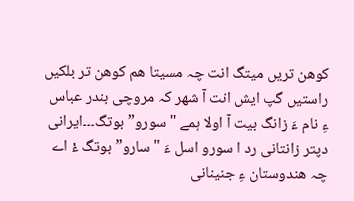کوھن تریں میتگ انت چہ مسیتا ھم کوھن تر بلکیں راستیں گپ ایش انت آ شھر کہ مروچی بندر عباس ءِ نام ءَ زانگ بیت آ اولا ہمے "سورو” بوتگ۔۔۔ایرانی دپتر زانتانی رد ا سورو اسل ءَ "سارو” بوتگ ءْ اے چہ ھندوستان ءِ جنینانی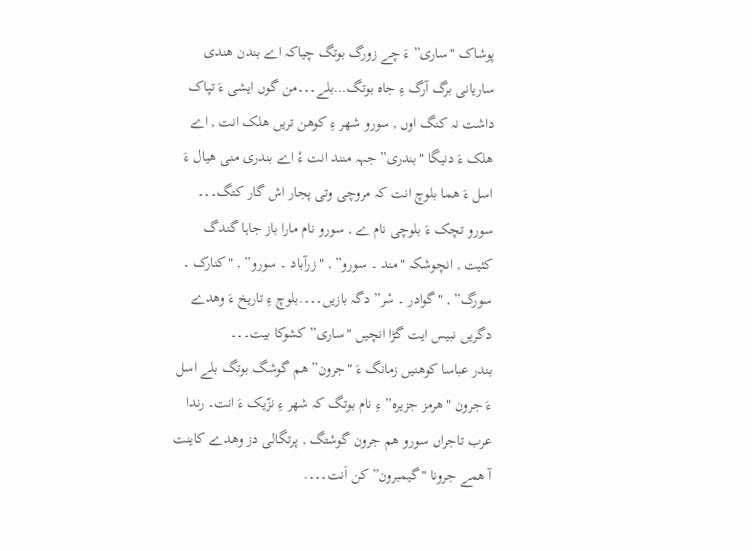پوشاک "ساری” ءَ چے زورگ بوتگ چیاکہ اے بندن ھندی ساریانی برگ آرگ ءِ جاہ بوتگ…بلے۔۔۔من گوں ایشی ءَ تپاک داشت نہ کنگ اوں , سورو شھر ءِ کوھن تریں ھلک انت , اے ھلک ءَ دنیگا "بندری” جہہ منند انت ءْ اے بندری منی ھیال ءَ اسل ءَ ھما بلوچ انت کہ مروچی وتی پجار اش گار کتگ۔۔۔
سورو تچک ءَ بلوچی نام ے , سورو نام مارا باز جاہا گندگ کئیت , انچوشکہ "مند ۔ سورو” , "زرآباد ۔ سورو” , "کنارک ۔ سورگ” , "گوادر ۔ سْر” دگہ بازیں۔۔۔.بلوچ ءِ تاریخ ءَ وھدے دگریں نبیس ایت گڑا انچیں "ساری” کشوکا بیت۔۔۔
بندر عباسا کوھنیں زمانگ ءَ "جرون” ھم گوشگ بوتگ بلے اسل ءَ جرون "ھرمز جزیرہ” ءِ نام بوتگ کہ شھر ءِ نزّیک ءَ انت۔ رندا عرب تاجراں سورو ھم جرون گوشتگ , پرتگالی دز وھدے کاینت آ ھمے جرونا "گیمبرون” کن اَنت۔۔۔.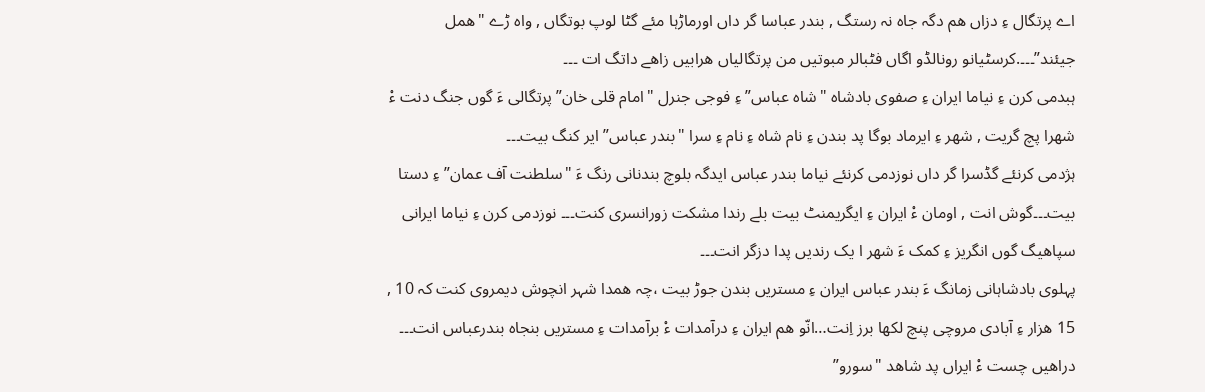اے پرتگال ءِ دزاں ھم دگہ جاہ نہ رستگ , بندر عباسا گر داں اورماڑہا مئے گٹا لوپ بوتگاں , واہ ڑے "ھمل جیئند”۔۔۔.کرسٹیانو رونالڈو اگاں فٹبالر مبوتیں من پرتگالیاں ھرابیں زاھے داتگ ات ۔۔۔
ہبدمی کرن ءِ نیاما ایران ءِ صفوی بادشاہ "شاہ عباس” ءِ فوجی جنرل "امام قلی خان” پرتگالی ءَ گوں جنگ دنت ءْ شھرا پچ گریت , شھر ءِ ایرماد بوگا پد بندن ءِ نام شاہ ءِ نام ءِ سرا "بندر عباس” ایر کنگ بیت۔۔۔
ہژدمی کرنئے گڈسرا گر داں نوزدمی کرنئے نیاما بندر عباس ایدگہ بلوچ بندنانی رنگ ءَ "سلطنت آف عمان” ءِ دستا بیت۔۔۔گوش انت , اومان ءْ ایران ءِ ایگریمنٹ بیت بلے رندا مشکت زورانسری کنت۔۔۔ نوزدمی کرن ءِ نیاما ایرانی سپاھیگ گوں انگریز ءِ کمک ءَ شھر ا یک رندیں پدا دزگر انت۔۔۔
پہلوی بادشاہانی زمانگ ءَ بندر عباس ایران ءِ مستریں بندن جوڑ بیت ،چہ ھمدا شہر انچوش دیمروی کنت کہ 10 , 15 ھزار ءِ آبادی مروچی پنچ لکھا برز اِنت…انّو ھم ایران ءِ درآمدات ءْ برآمدات ءِ مستریں بنجاہ بندرعباس انت۔۔۔
دراھیں چست ءْ ایراں پد شاھد "سورو”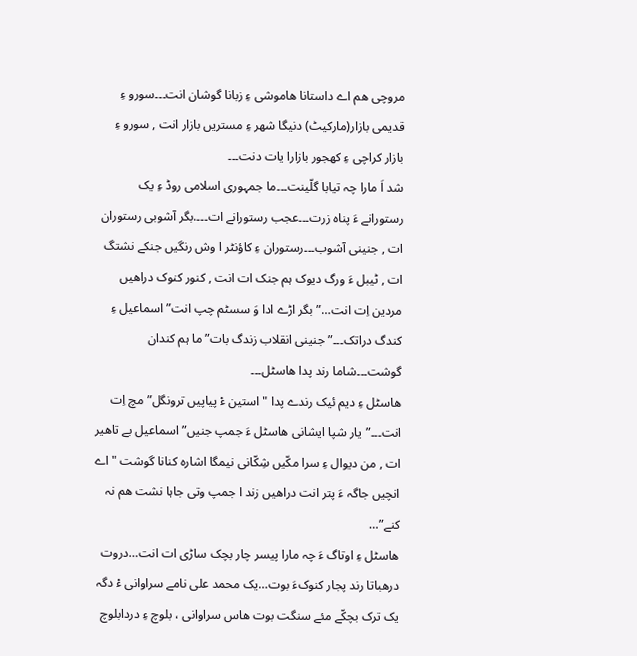مروچی ھم اے داستانا ھاموشی ءِ زبانا گوشان انت۔۔۔سورو ءِ قدیمی بازار(مارکیٹ) دنیگا شھر ءِ مستریں بازار انت , سورو ءِ بازار کراچی ءِ کھجور بازارا یات دنت۔۔۔
شد اَ مارا چہ تیابا گلّینت۔۔۔ما جمہوری اسلامی روڈ ءِ یک رستورانے ءَ پناہ زرت۔۔۔عجب رستورانے ات۔۔۔.بگر آشوبی رستوران ات , جنینی آشوب۔۔۔رستوران ءِ کاؤنٹر ا وش رنگیں جنکے نشتگ ات , ٹیبل ءَ ورگ دیوک ہم جنک ات انت , کنور کنوک دراھیں مردین اِت انت…”بگر اڑے ادا وَ سسٹم چپ انت” اسماعیل ءِ کندگ دراتک۔۔۔”جنینی انقلاب زندگ بات” ما ہم کندان گوشت۔۔۔شاما رند پدا ھاسٹل۔۔۔
ھاسٹل ءِ دیم ئیک رندے پدا "استین ءْ پیاپیں ترونگل” مچ اِت انت۔۔۔”یار شپا ایشانی ھاسٹل ءَ جمپ جنیں” اسماعیل بے تاھیر ات , من دیوال ءِ سرا مکّیں شِکّانی نیمگا اشارہ کنانا گوشت "اے انچیں جاگہ ءَ پتر انت دراھیں زند ا جمپ وتی جاہا نشت ھم نہ کنے”…
ھاسٹل ءِ اوتاگ ءَ چہ مارا پیسر چار بچک ساڑی ات انت…دروت درھباتا رند پجار کنوکءَ بوت…یک محمد علی نامے سراوانی ءْ دگہ یک ترک بچکّے مئے سنگت بوت ھاس سراوانی ، بلوچ ءِ دردابلوچ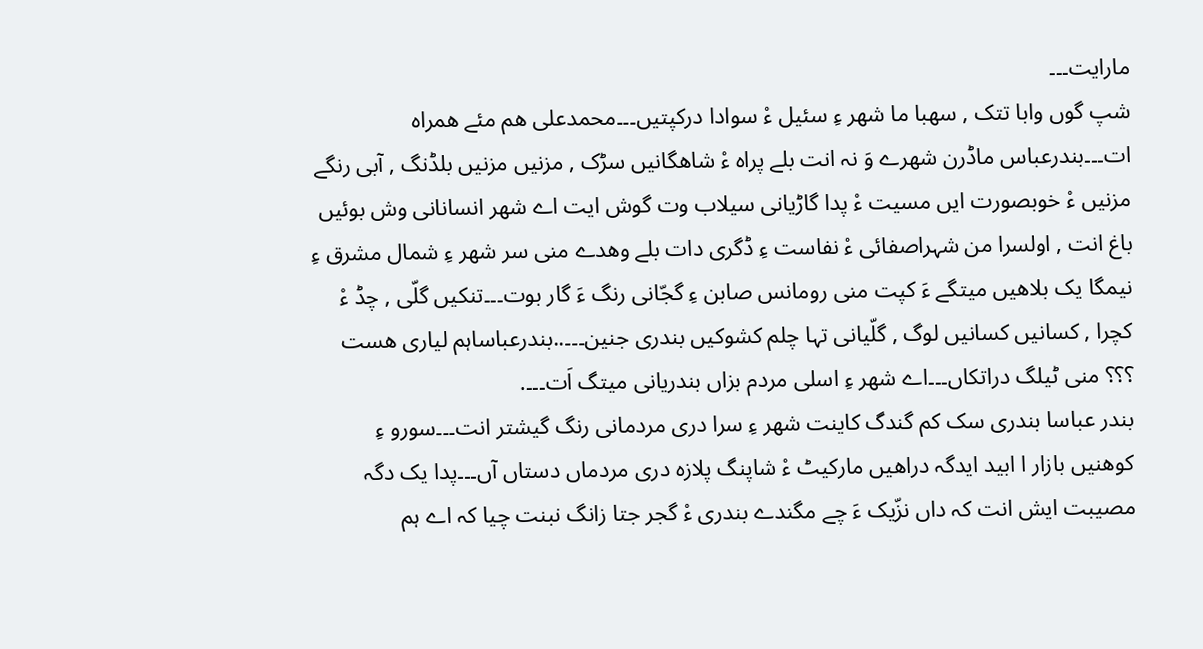مارایت۔۔۔
شپ گوں وابا تتک , سھبا ما شھر ءِ سئیل ءْ سوادا درکپتیں۔۔۔محمدعلی ھم مئے ھمراہ ات۔۔۔بندرعباس ماڈرن شھرے وَ نہ انت بلے پراہ ءْ شاھگانیں سڑک , مزنیں مزنیں بلڈنگ , آبی رنگے مزنیں ءْ خوبصورت ایں مسیت ءْ پدا گاڑیانی سیلاب وت گوش ایت اے شھر انسانانی وش بوئیں باغ انت , اولسرا من شہراصفائی ءْ نفاست ءِ ڈگری دات بلے وھدے منی سر شھر ءِ شمال مشرق ءِ نیمگا یک بلاھیں میتگے ءَ کپت منی رومانس صابن ءِ گجّانی رنگ ءَ گار بوت۔۔۔تنکیں گلّی , چڈ ءْ کچرا , کسانیں کسانیں لوگ , گلّیانی تہا چلم کشوکیں بندری جنین۔۔۔..بندرعباساہم لیاری ھست ؟؟؟ منی ٹیلگ دراتکاں۔۔۔اے شھر ءِ اسلی مردم بزاں بندریانی میتگ اَت۔۔۔.
بندر عباسا بندری سک کم گندگ کاینت شھر ءِ سرا دری مردمانی رنگ گیشتر انت۔۔۔سورو ءِ کوھنیں بازار ا ابید ایدگہ دراھیں مارکیٹ ءْ شاپنگ پلازہ دری مردماں دستاں آں۔۔۔پدا یک دگہ مصیبت ایش انت کہ داں نزّیک ءَ چے مگندے بندری ءْ گجر جتا زانگ نبنت چیا کہ اے ہم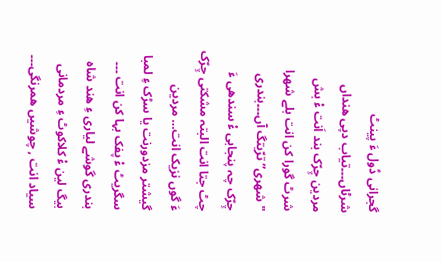گجرانی ڈول ءَ پینٹ شرٹاں۔۔۔تیاب دپی ھنداں مردین چِرّک بند اَنت ءْ بش شرٹ گورا کن انت بلے شھرا "شھری” ترّیتگ آں۔۔۔بندری چِرّک چہ پنجابی ءْ سندھی ءَ چٹ جتا انت البتہ مشکتی چِرّک ءَ گوں نزیک انت… مردین گیشتر مزدورنت یا سڑک ءِ لمبا سگریٹ ءْ پفک بہا کن انت ۔۔۔
بندری گوشے لیاری ءِ ھند شاہ بیگ لین ءْ کلاکوٹ ءِ مردمانی سیاد انت , چوشیں ھمرنگی۔۔۔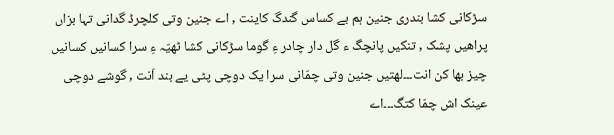سڑکانی کشا بندری جنین ہم بے کساس گندگ کاینت , اے جنین وتی کلچرڈ گدانی تہا بزاں پراھیں پشک , تنکیں پانچگ ء گل دار چادر ءِ گوما سڑکانی کشا ٹھیّہ ءِ سرا کسانیں کسانیں چیز بھا کن انت۔۔۔لھتیں جنین وتی چمّانی سرا یک دوچی پٹی یے بند اَنت , گوشے دوچی عینک اش چمّا کتگ۔۔۔اے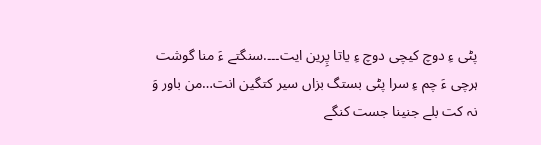پٹی ءِ دوچ کیچی دوچ ءِ یاتا پِرین ایت۔۔۔.سنگتے ءَ منا گوشت ہرچی ءَ چم ءِ سرا پٹی بستگ بزاں سیر کتگین انت…من باور وَ نہ کت بلے جنینا جست کنگے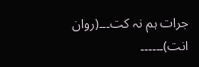جرات ہم نہ کت۔۔۔(روان انت)۔۔۔۔۔۔